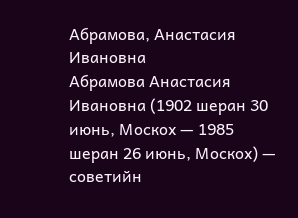Абрамова, Анастасия Ивановна
Абрамова Анастасия Ивановна (1902 шеран 30 июнь, Москох — 1985 шеран 26 июнь, Москох) — советийн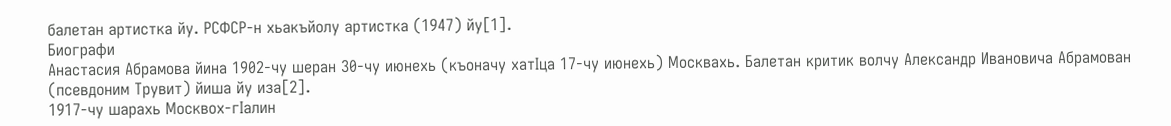балетан артистка йу. РСФСР-н хьакъйолу артистка (1947) йу[1].
Биографи
Анастасия Абрамова йина 1902-чу шеран 30-чу июнехь (къоначу хатӀца 17-чу июнехь) Москвахь. Балетан критик волчу Александр Ивановича Абрамован (псевдоним Трувит) йиша йу иза[2].
1917-чу шарахь Москвох-гӀалин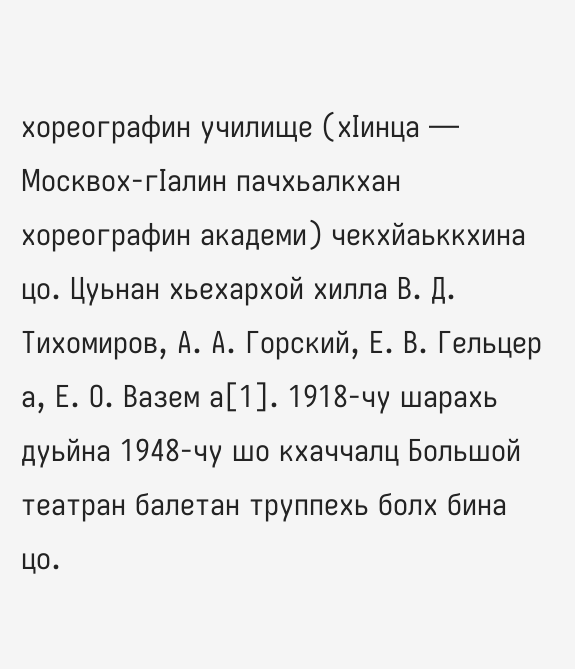хореографин училище (хӀинца — Москвох-гӀалин пачхьалкхан хореографин академи) чекхйаьккхина цо. Цуьнан хьехархой хилла В. Д. Тихомиров, А. А. Горский, Е. В. Гельцер а, Е. О. Вазем а[1]. 1918-чу шарахь дуьйна 1948-чу шо кхаччалц Большой театран балетан труппехь болх бина цо.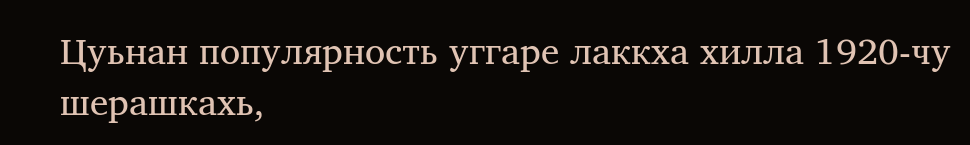Цуьнан популярность уггаре лаккха хилла 1920-чу шерашкахь,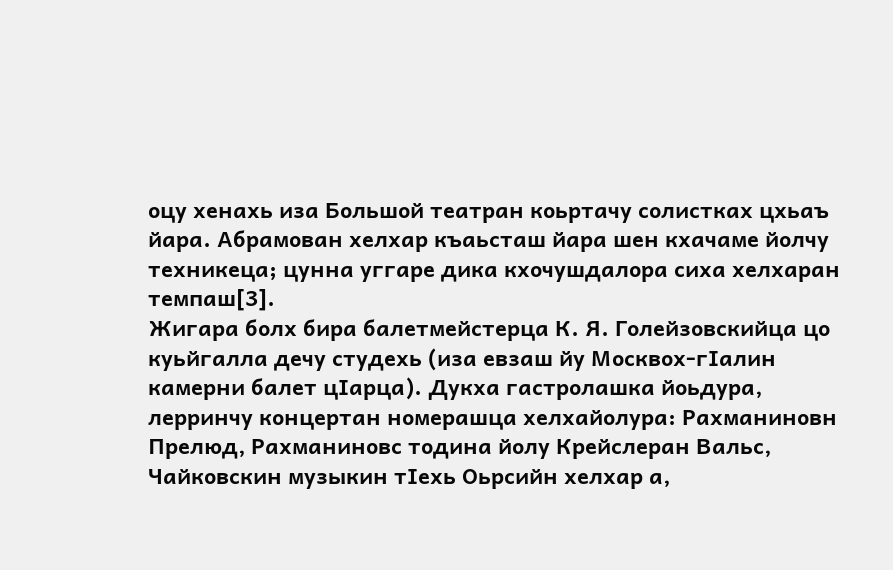оцу хенахь иза Большой театран коьртачу солистках цхьаъ йара. Абрамован хелхар къаьсташ йара шен кхачаме йолчу техникеца; цунна уггаре дика кхочушдалора сиха хелхаран темпаш[3].
Жигара болх бира балетмейстерца К. Я. Голейзовскийца цо куьйгалла дечу студехь (иза евзаш йу Москвох-гӀалин камерни балет цӀарца). Дукха гастролашка йоьдура, лерринчу концертан номерашца хелхайолура: Рахманиновн Прелюд, Рахманиновс тодина йолу Крейслеран Вальс, Чайковскин музыкин тӀехь Оьрсийн хелхар а,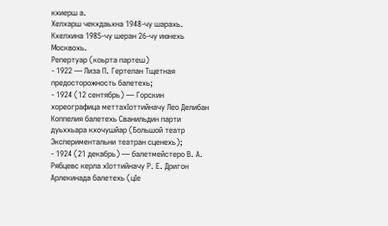кхиерш а.
Хелхарш чекхдаьхна 1948-чу шарахь. Кхелхина 1985-чу шеран 26-чу июнехь Москвохь.
Репертуар (коьрта партеш)
- 1922 — Лиза П. Гертелан Тщетная предосторожность балетехь;
- 1924 (12 сентябрь) — Горскин хореографица меттахӀоттийначу Лео Делибан Коппелия балетехь Сванильдин парти дуьххьара кхочушйар (Большой театр Экспериментальни театран сценехь);
- 1924 (21 декабрь) — балетмейстеро В. А. Рябцевс керла хӀоттийначу Р. Е. Дригон Арлекинада балетехь (цӀе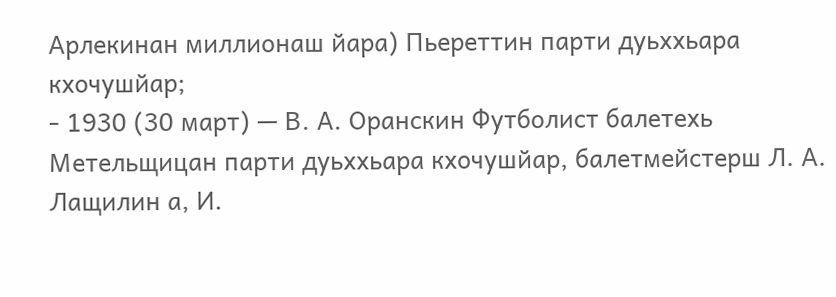Арлекинан миллионаш йара) Пьереттин парти дуьххьара кхочушйар;
- 1930 (30 март) — В. А. Оранскин Футболист балетехь Метельщицан парти дуьххьара кхочушйар, балетмейстерш Л. А. Лащилин а, И.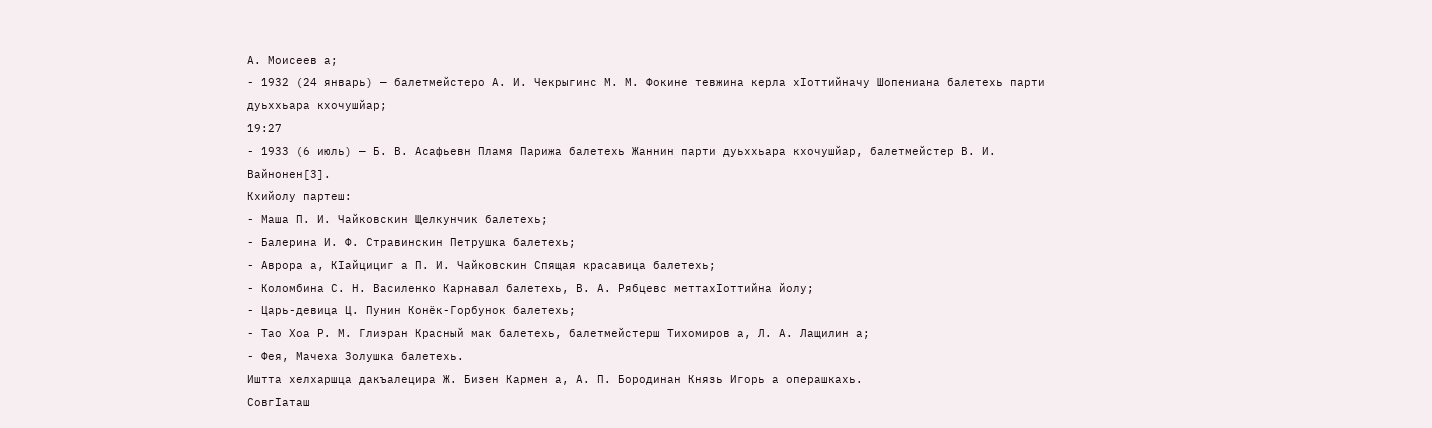А. Моисеев а;
- 1932 (24 январь) — балетмейстеро А. И. Чекрыгинс М. М. Фокине тевжина керла хӀоттийначу Шопениана балетехь парти дуьххьара кхочушйар;
19:27
- 1933 (6 июль) — Б. В. Асафьевн Пламя Парижа балетехь Жаннин парти дуьххьара кхочушйар, балетмейстер В. И. Вайнонен[3].
Кхийолу партеш:
- Маша П. И. Чайковскин Щелкунчик балетехь;
- Балерина И. Ф. Стравинскин Петрушка балетехь;
- Аврора а, КӀайцициг а П. И. Чайковскин Спящая красавица балетехь;
- Коломбина С. Н. Василенко Карнавал балетехь, В. А. Рябцевс меттахӀоттийна йолу;
- Царь-девица Ц. Пунин Конёк-Горбунок балетехь;
- Тао Хоа Р. М. Глиэран Красный мак балетехь, балетмейстерш Тихомиров а, Л. А. Лащилин а;
- Фея, Мачеха Золушка балетехь.
Иштта хелхаршца дакъалецира Ж. Бизен Кармен а, А. П. Бородинан Князь Игорь а операшкахь.
СовгӀаташ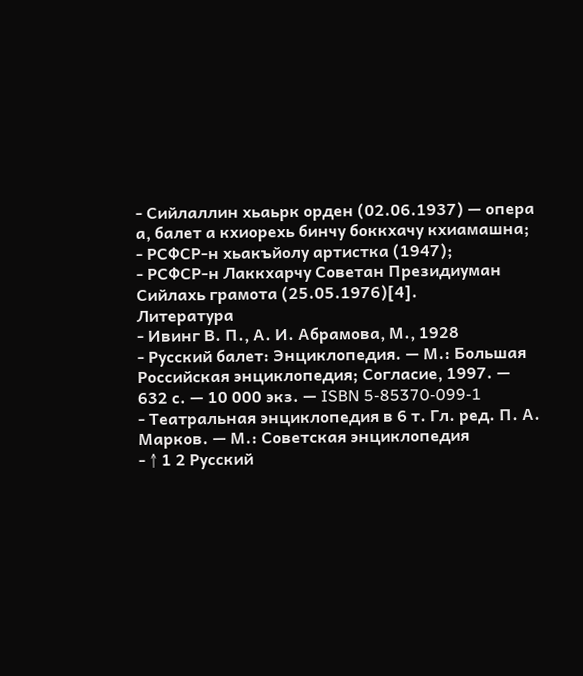- Сийлаллин хьаьрк орден (02.06.1937) — опера а, балет а кхиорехь бинчу боккхачу кхиамашна;
- РСФСР-н хьакъйолу артистка (1947);
- РСФСР-н Лаккхарчу Советан Президиуман Сийлахь грамота (25.05.1976)[4].
Литература
- Ивинг В. П., А. И. Абрамова, М., 1928
- Русский балет: Энциклопедия. — М.: Большая Российская энциклопедия; Согласие, 1997. — 632 с. — 10 000 экз. — ISBN 5-85370-099-1
- Театральная энциклопедия в 6 т. Гл. ред. П. А. Марков. — М.: Советская энциклопедия
- ↑ 1 2 Русский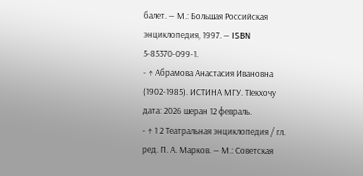балет. — М.: Большая Российская энциклопедия, 1997. — ISBN 5-85370-099-1.
- ↑ Абрамова Анастасия Ивановна (1902-1985). ИСТИНА МГУ. ТӀекхочу дата: 2026 шеран 12 февраль.
- ↑ 1 2 Театральная энциклопедия / гл. ред. П. А. Марков. — М.: Советская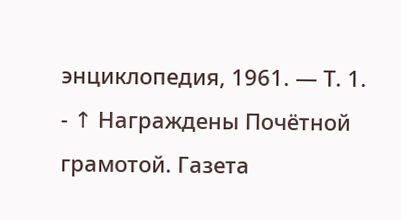энциклопедия, 1961. — Т. 1.
- ↑ Награждены Почётной грамотой. Газета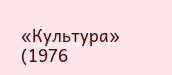«Культура» (1976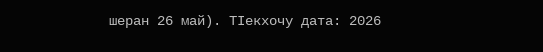шеран 26 май). ТӀекхочу дата: 2026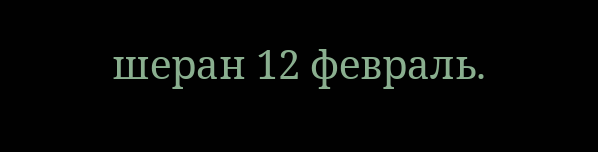шеран 12 февраль.